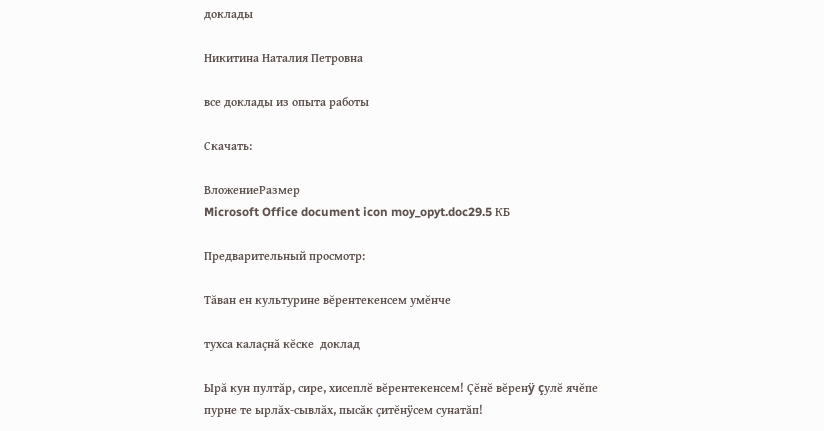доклады

Никитина Наталия Петровна

все доклады из опыта работы

Скачать:

ВложениеРазмер
Microsoft Office document icon moy_opyt.doc29.5 КБ

Предварительный просмотр:

Тăван ен культурине вĕрентекенсем умĕнче

тухса калаçнă кĕске  доклад

Ырă кун пултăр, сире, хисеплĕ вĕрентекенсем! Çĕнĕ вĕренÿ çулĕ ячĕпе пурне те ырлăх-сывлăх, пысăк çитĕнÿсем сунатăп!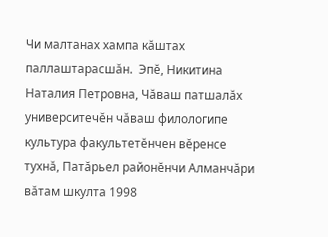Чи малтанах хампа кăштах паллаштарасшăн.  Эпĕ, Никитина Наталия Петровна, Чăваш патшалăх университечĕн чăваш филологипе культура факультетĕнчен вĕренсе тухнă, Патăрьел районĕнчи Алманчăри вăтам шкулта 1998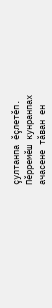çултанпа ĕçлетĕп. Пĕрремĕш кунранпах ачасене тăван ен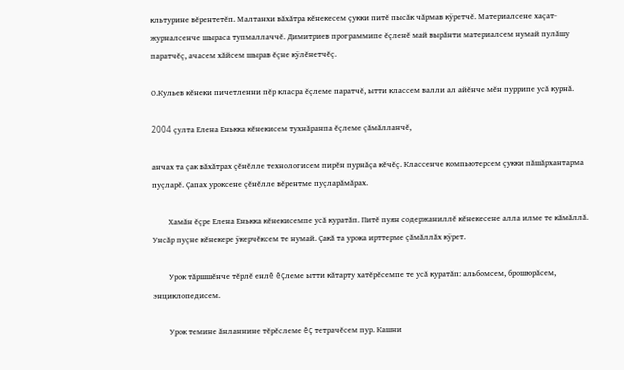кльтурине вĕрентетĕп. Малтанхи вăхăтра кĕнекесем çукки питĕ пысăк чăрмав кÿретчĕ. Материалсене хаçат-журналсенче шыраса тупмаллаччĕ. Димитриев программипе ĕçленĕ май вырăнти материалсем нумай пулăшу паратчĕç, ачасем хăйсем шырав ĕçне кÿлĕнетчĕç.

О.Кульев кĕнеки пичетленни пĕр класра ĕçлеме паратчĕ, ытти классем валли ал айĕнче мĕн пуррипе усă курнă.

2004 çулта Елена Енькка кĕнекисем тухнăранпа ĕçлеме çăмăлланчĕ,

анчах та çак вăхăтрах çĕнĕлле технологисем пирĕн пурнăçа кĕчĕç. Классенче компьютерсем çукки пăшăрхантарма пуçларĕ. Çапах уроксене çĕнĕлле вĕрентме пуçларăмăрах.

        Хамăн ĕçре Елена Енькка кĕнекисемпе усă куратăп. Питĕ пуян содержаниллĕ кĕнекесене алла илме те кăмăллă. Унсăр пуçне кĕнекере ÿкерчĕксем те нумай. Çакă та урока ирттерме çăмăллăх кÿрет.

        Урок тăршшĕнче тĕрлĕ енлĕ ĕçлеме ытти кăтарту хатĕрĕсемпе те усă куратăп: альбомсем, брошюрăсем, энциклопедисем.

        Урок темине ăнланнине тĕрĕслеме ĕç тетрачĕсем пур. Кашни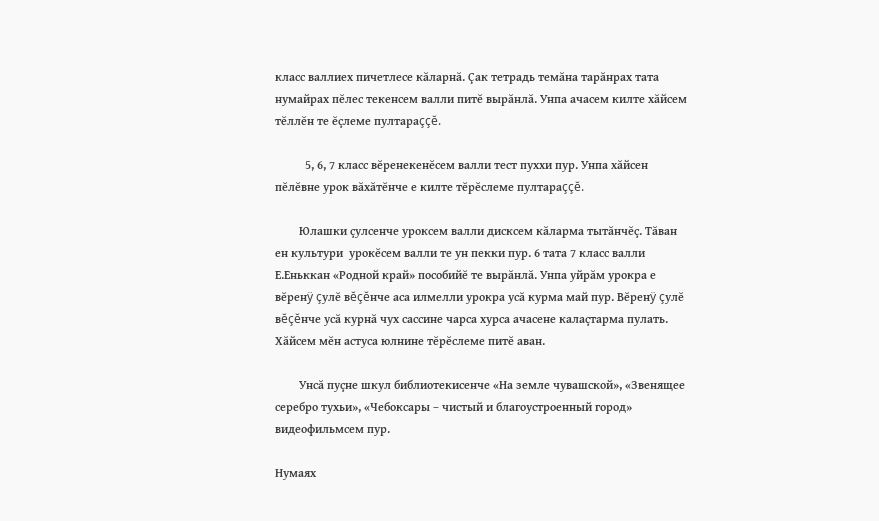класс валлиех пичетлесе кăларнă. Çак тетрадь темăна тарăнрах тата нумайрах пĕлес текенсем валли питĕ вырăнлă. Унпа ачасем килте хăйсем тĕллĕн те ĕçлеме пултараççĕ.

          5, 6, 7 класс вĕренекенĕсем валли тест пуххи пур. Унпа хăйсен пĕлĕвне урок вăхăтĕнче е килте тĕрĕслеме пултараççĕ.

        Юлашки çулсенче уроксем валли дисксем кăларма тытăнчĕç. Тăван ен культури  урокĕсем валли те ун пекки пур. 6 тата 7 класс валли Е.Еньккан «Родной край» пособийĕ те вырăнлă. Унпа уйрăм урокра е вĕренÿ çулĕ вĕçĕнче аса илмелли урокра усă курма май пур. Вĕренÿ çулĕ вĕçĕнче усă курнă чух сассине чарса хурса ачасене калаçтарма пулать. Хăйсем мĕн астуса юлнине тĕрĕслеме питĕ аван.

        Унсă пуçне шкул библиотекисенче «На земле чувашской», «Звенящее серебро тухьи», «Чебоксары – чистый и благоустроенный город» видеофильмсем пур.

Нумаях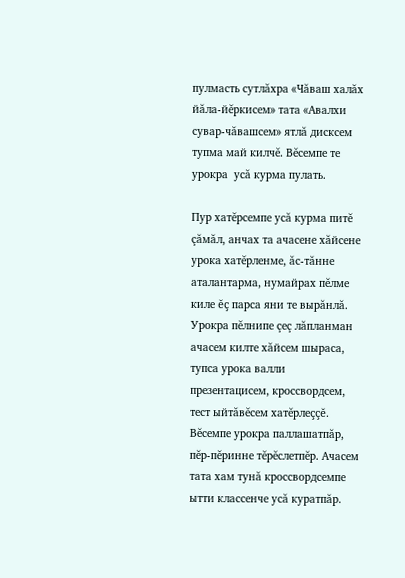пулмасть сутлăхра «Чăваш халăх йăла-йĕркисем» тата «Авалхи сувар-чăвашсем» ятлă дисксем тупма май килчĕ. Вĕсемпе те урокра  усă курма пулать.

Пур хатĕрсемпе усă курма питĕ çăмăл, анчах та ачасене хăйсене урока хатĕрленме, ăс-тăнне аталантарма, нумайрах пĕлме киле ĕç парса яни те вырăнлă. Урокра пĕлнипе çеç лăпланман ачасем килте хăйсем шыраса, тупса урока валли презентацисем, кроссвордсем, тест ыйтăвĕсем хатĕрлеççĕ. Вĕсемпе урокра паллашатпăр, пĕр-пĕринне тĕрĕслетпĕр. Ачасем тата хам тунă кроссвордсемпе ытти классенче усă куратпăр.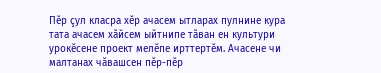Пĕр çул класра хĕр ачасем ытларах пулнине кура тата ачасем хăйсем ыйтнипе тăван ен культури урокĕсене проект мелĕпе ирттертĕм. Ачасене чи малтанах чăвашсен пĕр-пĕр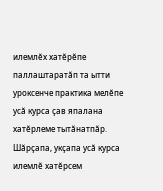илемлĕх хатĕрĕпе паллаштаратăп та ытти уроксенче практика мелĕпе усă курса çав япалана хатĕрлеме тытăнатпăр. Шăрçапа, укçапа усă курса илемлĕ хатĕрсем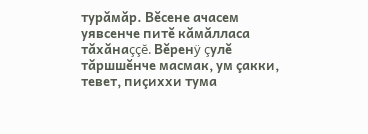турăмăр. Вĕсене ачасем уявсенче питĕ кăмăлласа тăхăнаççĕ. Вĕренÿ çулĕ тăршшĕнче масмак, ум çакки, тевет, пиçиххи тума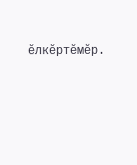ĕлкĕртĕмĕр.